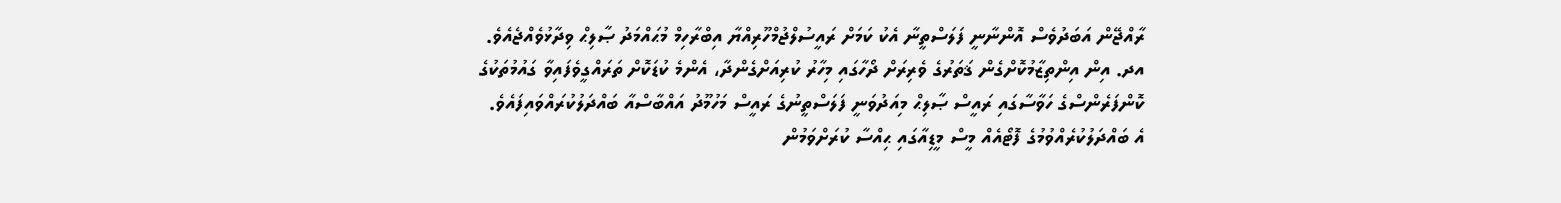ރާއްޖޭން އަބަދުވެސް އޮންނާނީ ފަލަސްތީނާ އެކު ކަމަށް ރައީސުލްޖުމްހޫރިއްޔާ އިބްރާހިމް މުޙައްމަދު ޞާލިޙް ވިދާޅުވެއްޖެއެވެ.
އދ. އިން އިންތިޒާމުކޮށްގެން ޤަތަރުގެ ވެރިރަށް ދޯހާގައި މިހާރު ކުރިއަށްގެންދާ، އެންމެ ކުޑަކޮށް ތަރައްގީވެފައިވާ ގައުމުތަކުގެ ކޮންފަރެންސްގެ ހަވާސާގައި ރައީސް ޞާލިޙް މިއަދުވަނީ ފަލަސްތީނުގެ ރައީސް މަހުމޫދު އައްބާސްއާ ބައްދަލުކުރައްވައިފައެވެ.
އެ ބައްދަލުކުރެއްވުމުގެ ފޮޓޯއެއް މީސް މީޑިއާގައި ޙިއްސާ ކުރަށްވަމުން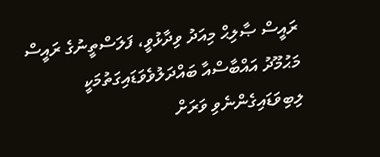ރައީސް ޞާލިޙް މިއަދު ވިދާޅުވީ، ފަލަސްތީނުގެ ރައީސް މަޙުމޫދު އައްބާސްއާ ބައްދަލުވެވަޑައިގަތުމަކީ ލިބިވަޑައިގެންނެވި ވަރަށް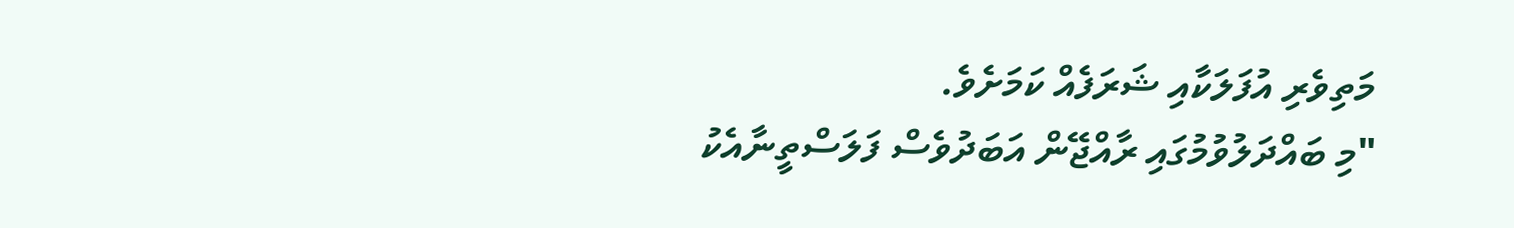މަތިވެރި އުފަލަކާއި ޝަރަފެއް ކަމަށެވެ.
"މި ބައްދަލުވުމުގައި ރާއްޖޭން އަބަދުވެސް ފަލަސްތީނާއެކު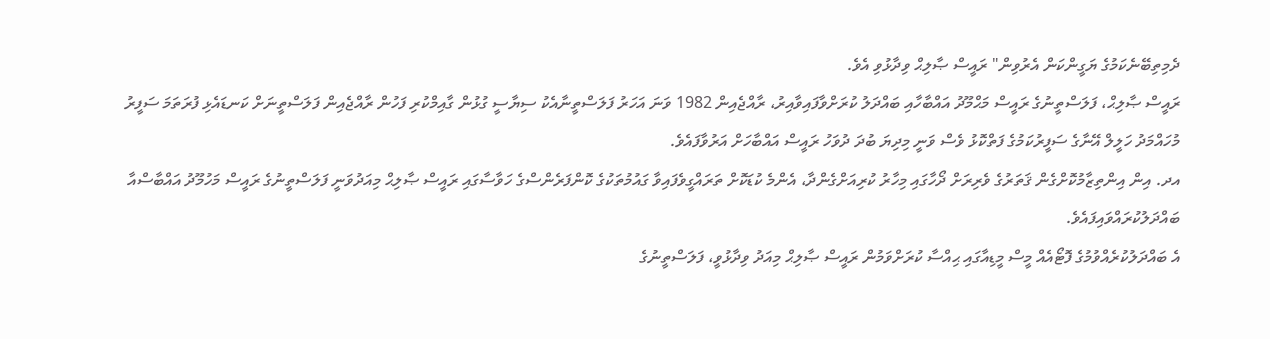ދެމިތިބޭނެކަމުގެ ޔަގީންކަން އެރުވިން" ރައީސް ޞާލިޙް ވިދާޅުވި އެވެ.
ރައީސް ޞާލިޙް، ފަލަސްތީނުގެ ރައީސް މަޙްމޫދު އައްބާހާއި ބައްދަލު ކުރަށްވާފައިވާއިރު، ރާއްޖެއިން 1982 ވަނަ އަހަރު ފަލަސްތީނާއެކު ސިޔާސީ ގުޅުން ގާއިމްކުރި ފަހުން ރާއްޖެއިން ފަލަސްތީނަށް ކަނޑައެޅި ފުރަތަމަ ސަފީރު މުހައްމަދު ހަލީލް އޭނާގެ ސަފީރުކަމުގެ ފަތްކޮޅު ވެސް ވަނީ މިދިޔަ ބުދަ ދުވަހު ރައީސް އައްބާހަށް އަރުވާފައެވެ.
އދ. އިން އިންތިޒާމުކޮށްގެން ޤަތަރުގެ ވެރިރަށް ދޯހާގައި މިހާރު ކުރިއަށްގެންދާ، އެންމެ ކުޑަކޮށް ތަރައްގީވެފައިވާ ގައުމުތަކުގެ ކޮންފަރެންސްގެ ހަވާސާގައި ރައީސް ޞާލިޙް މިއަދުވަނީ ފަލަސްތީނުގެ ރައީސް މަހުމޫދު އައްބާސްއާ ބައްދަލުކުރައްވައިފައެވެ.
އެ ބައްދަލުކުރެއްވުމުގެ ފޮޓޯއެއް މީސް މީޑިއާގައި ޙިއްސާ ކުރަށްވަމުން ރައީސް ޞާލިޙް މިއަދު ވިދާޅުވީ، ފަލަސްތީނުގެ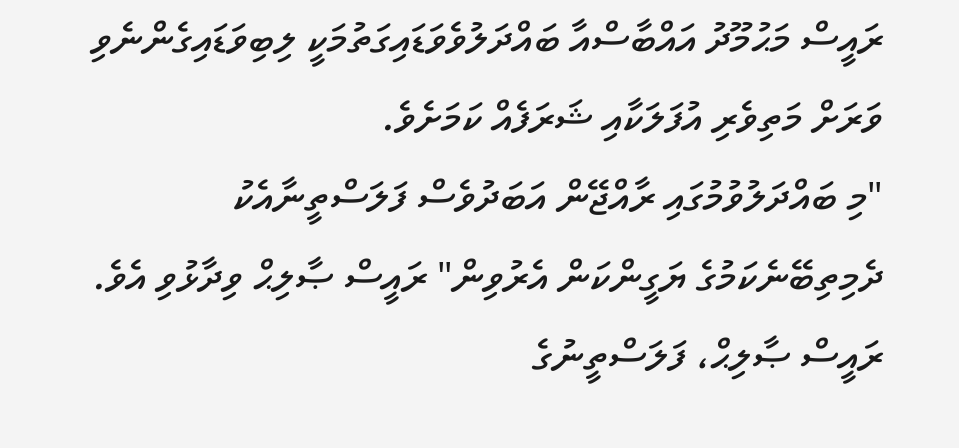ރައީސް މަޙުމޫދު އައްބާސްއާ ބައްދަލުވެވަޑައިގަތުމަކީ ލިބިވަޑައިގެންނެވި ވަރަށް މަތިވެރި އުފަލަކާއި ޝަރަފެއް ކަމަށެވެ.
"މި ބައްދަލުވުމުގައި ރާއްޖޭން އަބަދުވެސް ފަލަސްތީނާއެކު ދެމިތިބޭނެކަމުގެ ޔަގީންކަން އެރުވިން" ރައީސް ޞާލިޙް ވިދާޅުވި އެވެ.
ރައީސް ޞާލިޙް، ފަލަސްތީނުގެ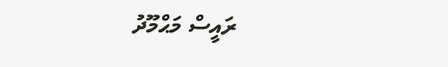ރައީސް މަޙްމޫދު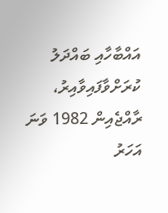އައްބާހާއި ބައްދަލު ކުރަށްވާފައިވާއިރު، ރާއްޖެއިން 1982 ވަނަ އަހަރު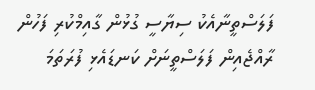ފަލަސްތީނާއެކު ސިޔާސީ ގުޅުން ގާއިމްކުރި ފަހުން ރާއްޖެއިން ފަލަސްތީނަށް ކަނޑައެޅި ފުރަތަމަ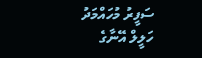ސަފީރު މުހައްމަދު ހަލީލް އޭނާގެ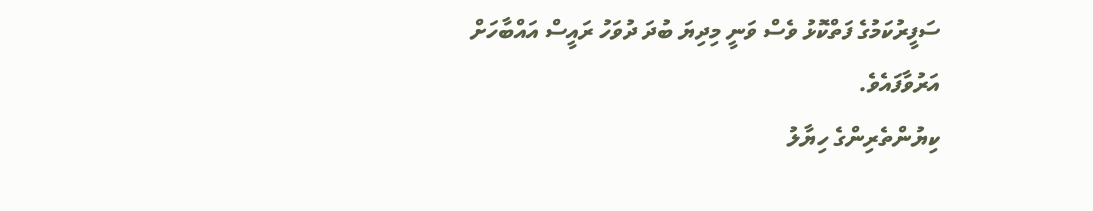ސަފީރުކަމުގެ ފަތްކޮޅު ވެސް ވަނީ މިދިޔަ ބުދަ ދުވަހު ރައީސް އައްބާހަށް އަރުވާފައެވެ.
ކިޔުންތެރިންގެ ހިޔާލު